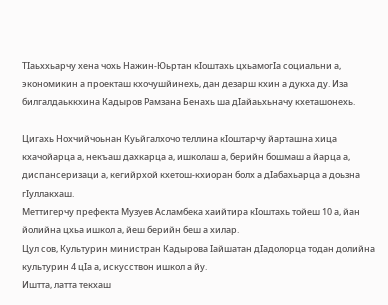ТӀаьххьарчу хена чохь Нажин-Юьртан кӀоштахь цхьамогӀа социальни а, экономикин а проекташ кхочушйинехь, дан дезарш кхин а дукха ду. Иза билгалдаьккхина Кадыров Рамзана Бенахь ша дӀайаьхьначу кхеташонехь.

Цигахь Нохчийчоьнан Куьйгалхочо теллина кӀоштарчу йарташна хица кхачойарца а, некъаш дахкарца а, ишколаш а, берийн бошмаш а йарца а, диспансеризаци а, кегийрхой кхетош-кхиоран болх а дӀабахьарца а доьзна гӀуллакхаш.
Меттигерчу префекта Музуев Асламбека хаийтира кӀоштахь тойеш 10 а, йан йолийна цхьа ишкол а, йеш берийн беш а хилар.
Цул сов, Культурин министран Кадырова Ӏайшатан дӀадолорца тодан долийна культурин 4 цӀа а, искусствон ишкол а йу.
Иштта, латта текхаш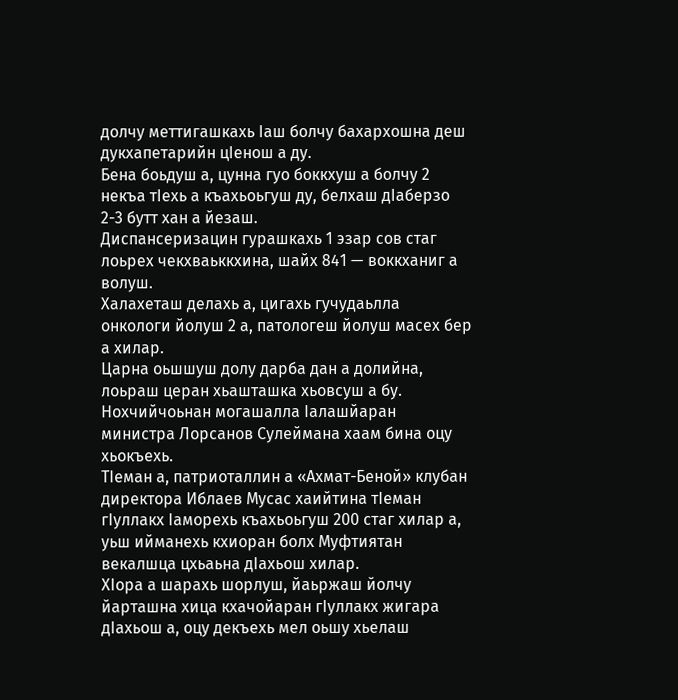долчу меттигашкахь Ӏаш болчу бахархошна деш дукхапетарийн цӀенош а ду.
Бена боьдуш а, цунна гуо боккхуш а болчу 2 некъа тӀехь а къахьоьгуш ду, белхаш дӀаберзо 2-3 бутт хан а йезаш.
Диспансеризацин гурашкахь 1 эзар сов стаг лоьрех чекхваьккхина, шайх 841 — воккханиг а волуш.
Халахеташ делахь а, цигахь гучудаьлла онкологи йолуш 2 а, патологеш йолуш масех бер а хилар.
Царна оьшшуш долу дарба дан а долийна, лоьраш церан хьашташка хьовсуш а бу.
Нохчийчоьнан могашалла Ӏалашйаран министра Лорсанов Сулеймана хаам бина оцу хьокъехь.
ТӀеман а, патриоталлин а «Ахмат-Беной» клубан директора Иблаев Мусас хаийтина тӀеман гӀуллакх Ӏаморехь къахьоьгуш 200 стаг хилар а, уьш ийманехь кхиоран болх Муфтиятан векалшца цхьаьна дӀахьош хилар.
ХӀора а шарахь шорлуш, йаьржаш йолчу йарташна хица кхачойаран гӀуллакх жигара дӀахьош а, оцу декъехь мел оьшу хьелаш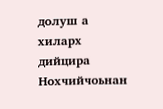долуш а хиларх дийцира Нохчийчоьнан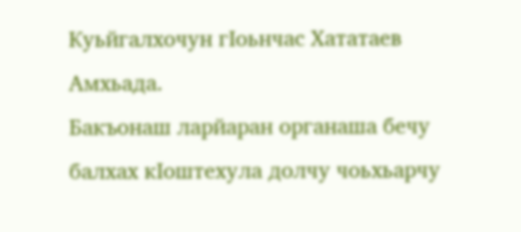Куьйгалхочун гӀоьнчас Хататаев Амхьада.
Бакъонаш ларйаран органаша бечу балхах кӀоштехула долчу чоьхьарчу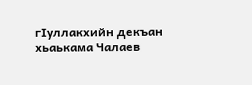гӀуллакхийн декъан хьаькама Чалаев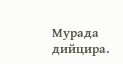Мурада дийцира.